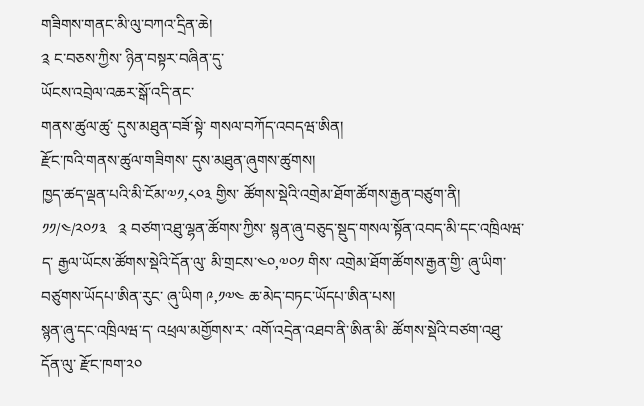གཟིགས་གནང་མི་ལུ་བཀའ་དྲིན་ཆེ།
༉ ང་བཅས་ཀྱིས་ ཉིན་བསྟར་བཞིན་དུ་
ཡོངས་འབྲེལ་འཆར་སྒོ་འདི་ནང་
གནས་ཚུལ་ཚུ་ དུས་མཐུན་བཟོ་སྟེ་ གསལ་བཀོད་འབདཝ་ཨིན།
རྫོང་ཁའི་གནས་ཚུལ་གཟིགས་ དུས་མཐུན་ཞུགས་ཚུགས།
ཁྱད་ཚད་ལྡན་པའི་མི་ངོམ་༧༡,༨༠༣ གྱིས་ ཚོགས་སྡེའི་འགྲེམ་ཐོག་ཚོགས་རྒྱན་བཙུག་ནི།
༡༡/༤/༢༠༡༣   ༉ བཙག་འཐུ་ལྷན་ཚོགས་ཀྱིས་ སྙན་ཞུ་བཅུད་སྡུད་གསལ་སྟོན་འབད་མི་དང་འཁྲིལཝ་ད་ རྒྱལ་ཡོངས་ཚོགས་སྡེའི་དོན་ལུ་ མི་གྲངས་༤༠,༧༠༡ གིས་ འགྲེམ་ཐོག་ཚོགས་རྒྱན་གྱི་ ཞུ་ཡིག་བཙུགས་ཡོདཔ་ཨིན་རུང་ ཞུ་ཡིག ༩,༡༧༤ ཆ་མེད་བཏང་ཡོདཔ་ཨིན་པས།
སྙན་ཞུ་དང་འཁྲིལཝ་ད་ འཕྲལ་མགྱོགས་ར་ འགོ་འདྲེན་འཐབ་ནི་ཨིན་མི་ ཚོགས་སྡེའི་བཙག་འཐུ་དོན་ལུ་ རྫོང་ཁག་༢༠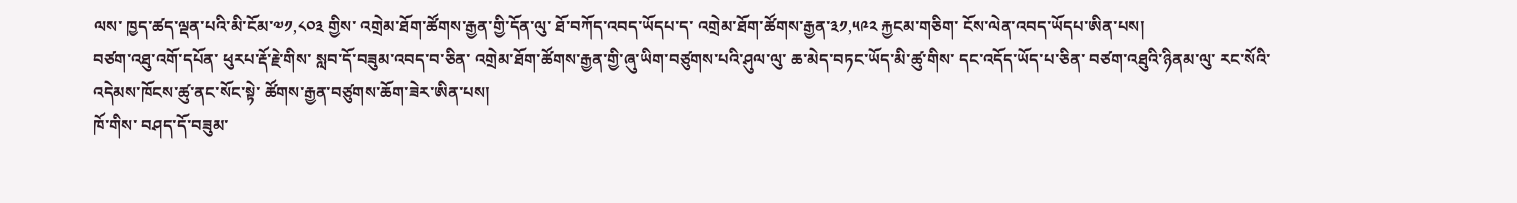ལས་ ཁྱད་ཚད་ལྡན་པའི་མི་ངོམ་༧༡,༨༠༣ གྱིས་ འགྲེམ་ཐོག་ཚོགས་རྒྱན་གྱི་དོན་ལུ་ ཐོ་བཀོད་འབད་ཡོདཔ་ད་ འགྲེམ་ཐོག་ཚོགས་རྒྱན་༣༡,༥༩༢ རྐྱངམ་གཅིག་ ངོས་ལེན་འབད་ཡོདཔ་ཨིན་པས།
བཙག་འཐུ་འགོ་དཔོན་ ཕུརཔ་རྡོ་རྗེ་གིས་ སླབ་དོ་བཟུམ་འབད་བ་ཅིན་ འགྲེམ་ཐོག་ཚོགས་རྒྱན་གྱི་ཞུ་ཡིག་བཙུགས་པའི་ཤུལ་ལུ་ ཆ་མེད་བཏང་ཡོད་མི་ཚུ་གིས་ དང་འདོད་ཡོད་པ་ཅིན་ བཙག་འཐུའི་ཉིནམ་ལུ་ རང་སོའི་འདེམས་ཁོངས་ཚུ་ནང་སོང་སྟེ་ ཚོགས་རྒྱན་བཙུགས་ཆོག་ཟེར་ཨིན་པས།
ཁོ་གིས་ བཤད་དོ་བཟུམ་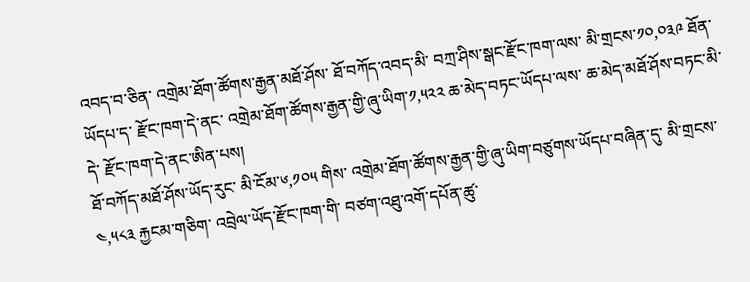འབད་བ་ཅིན་ འགྲེམ་ཐོག་ཚོགས་རྒྱན་མཐོ་ཤོས་ ཐོ་བཀོད་འབད་མི་ བཀྲ་ཤིས་སྒང་རྫོང་ཁག་ལས་ མི་གྲངས་༡༠,༠༣༩ ཐོན་ཡོདཔ་ད་ རྫོང་ཁག་དེ་ནང་ འགྲེམ་ཐོག་ཚོགས་རྒྱན་གྱི་ཞུ་ཡིག་༡,༥༢༢ ཆ་མེད་བཏང་ཡོདཔ་ལས་ ཆ་མེད་མཐོ་ཤོས་བཏང་མི་དེ་ རྫོང་ཁག་དེ་ནང་ཨིན་པས།
ཐོ་བཀོད་མཐོ་ཤོས་ཡོད་རུང་ མི་ངོམ་༦,༡༠༥ གིས་ འགྲེམ་ཐོག་ཚོགས་རྒྱན་གྱི་ཞུ་ཡིག་བཙུགས་ཡོདཔ་བཞིན་དུ་ མི་གྲངས་༤,༥༨༣ རྐྱངམ་གཅིག་ འབྲེལ་ཡོད་རྫོང་ཁག་གི་ བཙག་འཐུ་འགོ་དཔོན་ཚུ་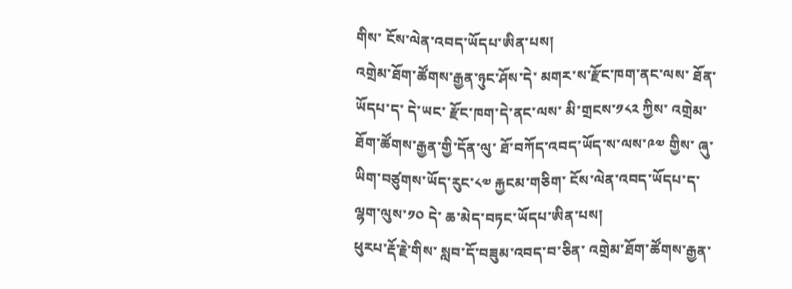གིས་ ངོས་ལེན་འབད་ཡོདཔ་ཨིན་པས།
འགྲེམ་ཐོག་ཚོགས་རྒྱན་ཉུང་ཤོས་དེ་ མགར་ས་རྫོང་ཁག་ནང་ལས་ ཐོན་ཡོདཔ་ད་ དེ་ཡང་ རྫོང་ཁག་དེ་ནང་ལས་ མི་གྲངས་༡༨༢ ཀྱིས་ འགྲེམ་ཐོག་ཚོགས་རྒྱན་གྱི་དོན་ལུ་ ཐོ་བཀོད་འབད་ཡོད་ས་ལས་༩༧ གྱིས་ ཞུ་ཡིག་བཙུགས་ཡོད་རུང་༨༧ རྐྱངམ་གཅིག་ ངོས་ལེན་འབད་ཡོདཔ་ད་ ལྷག་ལུས་༡༠ དེ་ ཆ་མེད་བཏང་ཡོདཔ་ཨིན་པས།
ཕུརཔ་རྡོ་རྗེ་གིས་ སླབ་དོ་བཟུམ་འབད་བ་ཅིན་ འགྲེམ་ཐོག་ཚོགས་རྒྱན་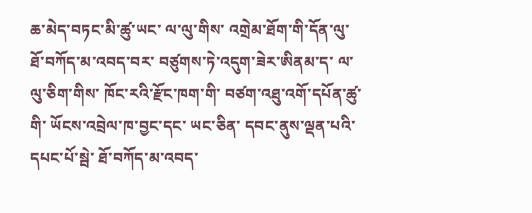ཆ་མེད་བཏང་མི་ཚུ་ཡང་ ལ་ལུ་གིས་ འགྲེམ་ཐོག་གི་དོན་ལུ་ ཐོ་བཀོད་མ་འབད་བར་ བཙུགས་ཏེ་འདུག་ཟེར་ཨིནམ་ད་ ལ་ལུ་ཅིག་གིས་ ཁོང་རའི་རྫོང་ཁག་གི་ བཙག་འཐུ་འགོ་དཔོན་ཚུ་གི་ ཡོངས་འབྲེལ་ཁ་བྱང་དང་ ཡང་ཅིན་ དབང་ནུས་ལྡན་པའི་དཔང་པོ་སྦེ་ ཐོ་བཀོད་མ་འབད་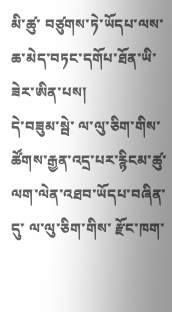མི་ཚུ་ བཙུགས་ཏེ་ཡོདཔ་ལས་ ཆ་མེད་བཏང་དགོཔ་ཐོན་ཡི་ཟེར་ཨིན་པས།
དེ་བཟུམ་སྦེ་ ལ་ལུ་ཅིག་གིས་ ཚོགས་རྒྱན་འདྲ་པར་རྙིངམ་ཚུ་ ལག་ལེན་འཐབ་ཡོདཔ་བཞིན་དུ་ ལ་ལུ་ཅིག་གིས་ རྫོང་ཁག་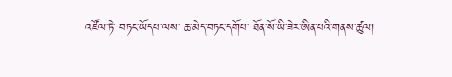འཛོལ་ཏེ་ བཏང་ཡོདཔ་ལས་ ཆ་མེད་བཏང་དགོཔ་ ཐོན་སོ་ཡི་ཟེར་ཨིན་པའི་གནས་ཚུལ།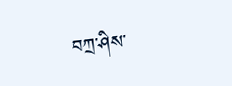བཀྲ་ཤིས་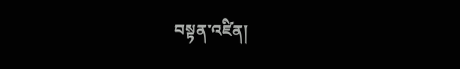བསྟན་འཛིན།